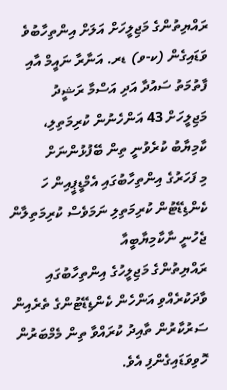ރައްޔިތުންގެ މަޖިލީހަށް އަލަށް އިންތިހާބުވެ ވަޑައިގެން (ކ-ވ) ޑރ. އަނާރާ ނައީމް އާއި ފާތުމަތު ސައުދާ އަދި އަސްމާ ރަޝީދު
މަޖިލީހަށް 43 އަންހެނުން ކުރިމަތިލި، ކާމިޔާބު ކުރެވުނީ ތިން ބޭފުޅުންނަށް
މި ފަހަރުގެ އިންތިހާބުގައި އެމްޑީޕީއިން ހަ ކެންޑިޑޭޓުން ކުރިމަތިލި ނަމަވެސް ކުރިމަތިލާން ޖެހުނީ ނާކާމިޔާބީއާ
ރައްޔިތުންގެ މަޖިލީހުގެ އިންތިހާބުގައި ވާދަކުރެއްވި އަންހެން ކެންޑިޑޭޓުންގެ ތެރެއިން ސަރުކާރުން ތާއިދު ކުރައްވާ ތިން މެމްބަރުން ހޮވިވަޑައިގެންފި އެވެ.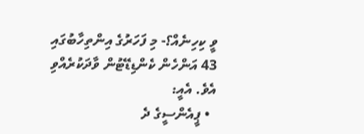ވީ ކިހިނެއް؟- މި ފަހަރުގެ އިންތިހާބުގައި 43 އަންހެން ކެންޑިޑޭޓުން ވާދަކުރެއްވި އެވެ. އެއީ:
  • ޕީއެންސީގެ ދެ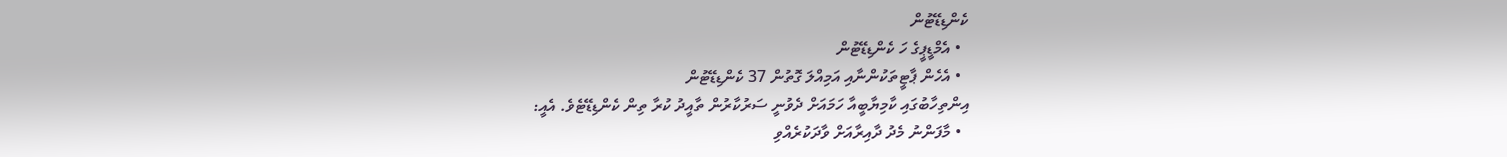ކެންޑިޑޭޓުން
  • އެމްޑީޕީގެ ހަ ކެންޑިޑޭޓުން
  • އެހެން ޕާޓީތަކުންނާއި އަމިއްލަ ގޮތުން 37 ކެންޑިޑޭޓުން
އިންތިހާބުގައި ކާމިޔާބީއާ ހަމައަށް ދެވުނީ ސަރުކާރުން ތާއީދު ކުރާ ތިން ކެންޑިޑޭޓެވެ. އެއީ:
  • މާފަންނު މެދު ދާއިރާއަށް ވާދަކުރެއްވި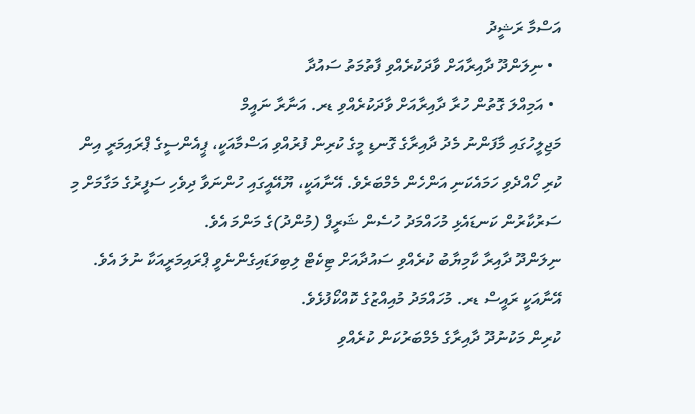އަސްމާ ރަޝީދު
  • ނިލަންދޫ ދާއިރާއަށް ވާދަކުރެއްވި ފާތުމަތު ސައުދާ
  • އަމިއްލަ ގޮތުން ހުރާ ދާއިރާއަށް ވާދަކުރެއްވި ޑރ. އަނާރާ ނައީމް
މަޖިލީހުގައި މާފަންނު މެދު ދާއިރާގެ ގޮނޑި މީގެ ކުރިން ފުރުއްވި އަސްމާއަކީ، ޕީއެންސީގެ ޕްރައިމަރީ އިން ކުރި ހޯއްދެވި ހަމައެކަނި އަންހެން މެމްބަރެވެ. އޭނާއަކީ، ޔޫއޭއީގައި ހުންނަވާ ދިވެހި ސަފީރުގެ މަގާމަށް މި ސަރުކާރުން ކަނޑައެޅި މުހައްމަދު ހުސެން ޝަރީފް (މުންދު)ގެ މަންމަ އެވެ.
ނިލަންދޫ ދާއިރާ ކާމިޔާބު ކުރެއްވި ސައުދާއަށް ޓިކެޓް ލިބިވަޑައިގެންނެވީ ޕްރައިމަރީއަކާ ނުލަ އެވެ. އޭނާއަކީ ރައީސް ޑރ. މުހައްމަދު މުއިއްޒުގެ ކޮއްކޯފުޅެވެ.
ކުރިން މަކުނުދޫ ދާއިރާގެ މެމްބަރުކަން ކުރެއްވި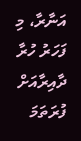އަނާރާ، މި ފަހަރު ހުރާ ދާއިރާއަށް ފުރަތަމަ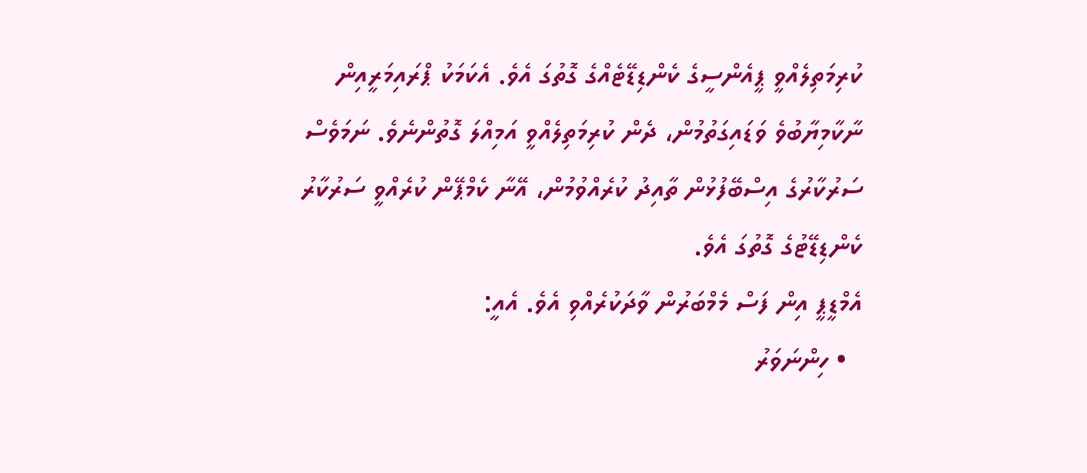ކުރިމަތިލެއްވީ ޕީއެންސީގެ ކެންޑިޑޭޓެއްގެ ގޮތުގަ އެވެ. އެކަމަކު ޕްރައިމަރީއިން ނާކާމިޔާބުވެ ވަޑައިގަތުމުން، ދެން ކުރިމަތިލެއްވީ އަމިއްލަ ގޮތުންނެވެ. ނަމަވެސް ސަރުކާރުގެ އިސްބޭފުޅުން ތާއިދު ކުރެއްވުމުން، އޭނާ ކެމްޕޭން ކުރެއްވީ ސަރުކާރު ކެންޑިޑޭޓުގެ ގޮތުގަ އެވެ.
އެމްޑީޕީ އިން ފަސް މެމްބަރުން ވާދަކުރެއްވި އެވެ. އެއީ:
  • ހިންނަވަރު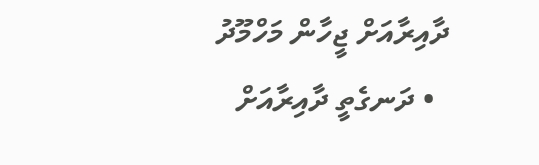ދާއިރާއަށް ޖީހާން މަހްމޫދު
  • ދަނގެތީ ދާއިރާއަށް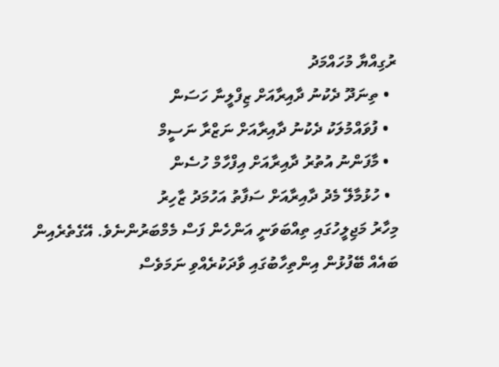ރުގިއްޔާ މުހައްމަދު
  • ތިނަދޫ ދެކުނު ދާއިރާއަށް ޒިފްލީނާ ހަސަން
  • ފުވައްމުލަކު ދެކުނު ދާއިރާއަށް ނަޒްރާ ނަސީމް
  • މާފަންނު އުތުރު ދާއިރާއަށް އިފްހާމް ހުސެން
  • ހުޅުމާލޭ މެދު ދާއިރާއަށް ސަފާތު އަހުމަދު ޒާހިރު
މިހާރު މަޖިލީހުގައި ތިއްބަވަނީ އަންހެން ފަސް މެމްބަރުންނެވެ. އޭގެތެރެއިން ބައެއް ބޭފުޅުން އިންތިހާބުގައި ވާދަކުރެއްވި ނަމަވެސް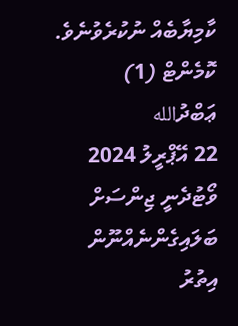ކާމިޔާބެއް ނުކުރެވުނެވެ.
ކޮމެންޓް (1)
ޢަބްދުالله
22 އޭޕްރީލު 2024
ވޯޓުދެނީ ޖިންސަށް ބަލައިގެންނެއްނޫން
އިތުރު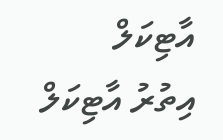އާޓިކަލް
އިތުރު އާޓިކަލް